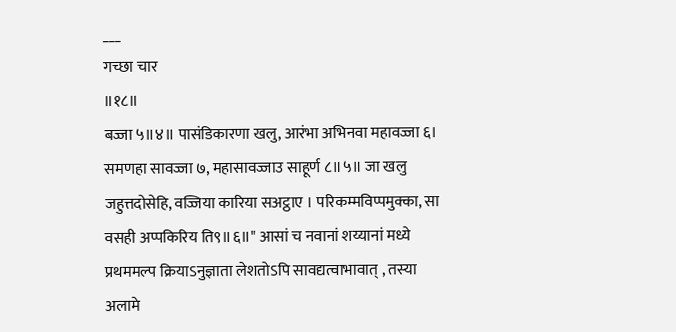___
गच्छा चार
॥१८॥
बज्जा ५॥४॥ पासंडिकारणा खलु, आरंभा अभिनवा महावज्जा ६। समणहा सावज्जा ७, महासावज्जाउ साहूर्ण ८॥५॥ जा खलु जहुत्तदोसेहि, वज्जिया कारिया सअट्ठाए । परिकम्मविप्पमुक्का, सा वसही अप्पकिरिय ति९॥६॥" आसां च नवानां शय्यानां मध्ये प्रथममल्प क्रियाऽनुज्ञाता लेशतोऽपि सावद्यत्वाभावात् , तस्या अलामे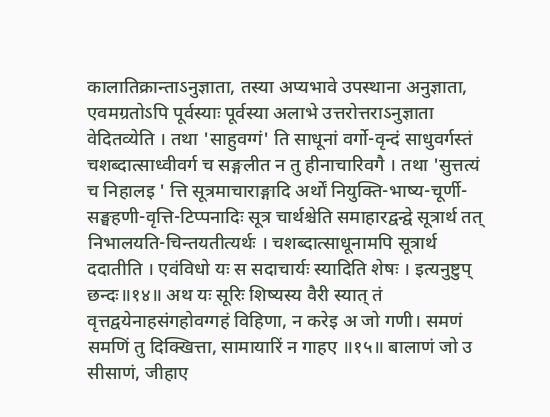कालातिक्रान्ताऽनुज्ञाता, तस्या अप्यभावे उपस्थाना अनुज्ञाता, एवमग्रतोऽपि पूर्वस्याः पूर्वस्या अलाभे उत्तरोत्तराऽनुज्ञाता वेदितव्येति । तथा 'साहुवग्गं' ति साधूनां वर्गो-वृन्दं साधुवर्गस्तं चशब्दात्साध्वीवर्ग च सङ्गलीत न तु हीनाचारिवगै । तथा 'सुत्तत्यं च निहालइ ' त्ति सूत्रमाचाराङ्गादि अर्थों नियुक्ति-भाष्य-चूर्णी-सङ्घहणी-वृत्ति-टिप्पनादिः सूत्र चार्थश्चेति समाहारद्वन्द्वे सूत्रार्थ तत् निभालयति-चिन्तयतीत्यर्थः । चशब्दात्साधूनामपि सूत्रार्थ ददातीति । एवंविधो यः स सदाचार्यः स्यादिति शेषः । इत्यनुष्टुप् छन्दः॥१४॥ अथ यः सूरिः शिष्यस्य वैरी स्यात् तं वृत्तद्वयेनाहसंगहोवग्गहं विहिणा, न करेइ अ जो गणी। समणं समणिं तु दिक्खित्ता, सामायारिं न गाहए ॥१५॥ बालाणं जो उ सीसाणं, जीहाए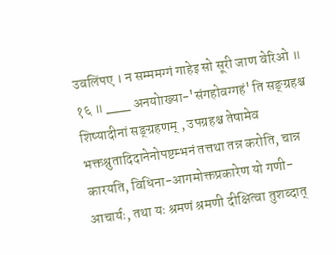उवलिंपए । न सम्ममग्गं गाहेइ सो सूरी जाण वेरिओ ॥ १६ ॥ ___ अनयोाख्या-'संगहोवग्गहं' ति सङ्ग्रहश्च शिष्यादीनां सङ्ग्रहणम् , उपग्रहश्च तेषामेव भक्तश्रुतादिदानेनोपष्टम्भनं तत्तथा तन्न करोति, चान्न कारयति, विधिना-आगमोक्तप्रकारेण यो गणी-आचार्यः, तथा यः श्रमणं श्रमणी दीक्षित्वा तुशब्दात्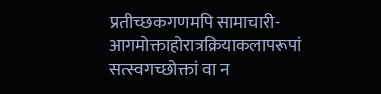प्रतीच्छकगणमपि सामाचारी-आगमोक्ताहोरात्रक्रियाकलापरूपां सत्स्वगच्छोक्तां वा न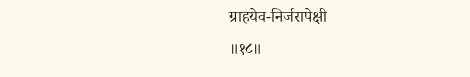ग्राहयेव-निर्जरापेक्षी
॥१८॥